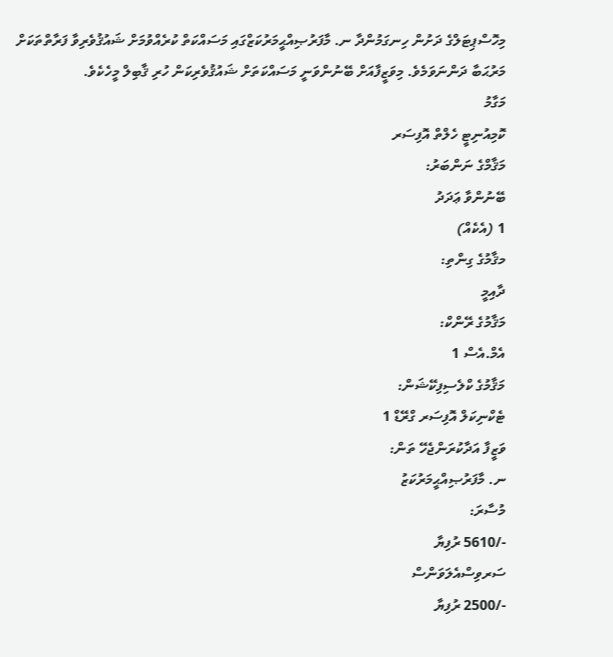މިހޮސްޕިޓަލްގެ ދަށުން ހިނގަމުންދާ ނ. މާފަރުޞިއްޙީމަރުކަޒްގައި މަސައްކަތް ކުރެއްވުމަށް ޝައުޤުވެރިވާ ފަރާތްތަކަށް މަރުޙަބާ ދަންނަވަމެވެ. މިވަޒީފާއަށް ބޭނުންވަނީ މަސައްކަތަށް ޝައުޤުވެރިކަން ހުރި ޤާބިލް މީހެކެވެ.
މަގާމު
ކޮމިއުނިޓީ ހެލްތް އޮފިސަރ
މަޤާމްގެ ނަންބަރު:
ބޭނުންވާ ޢަދަދު
1 (އެކެއް)
މޤާމުގެ ގިންތި:
ދާއިމީ
މަޤާމުގެ ރޭންކް:
އެމް.އެސް 1
މަޤާމުގެ ކްލެސިފިކޭޝަން:
ޓެކްނިކަލް އޮފިސަރ ގްރޭޑް 1
ވަޒީފާ އަދާކުރަންޖެހޭ ތަން:
ނ. މާފަރުޞިއްޙީމަރުކަޒު
މުސާރަ:
-/5610 ރުފިޔާ
ސަރވިސްއެލަވަންސް
-/2500 ރުފިޔާ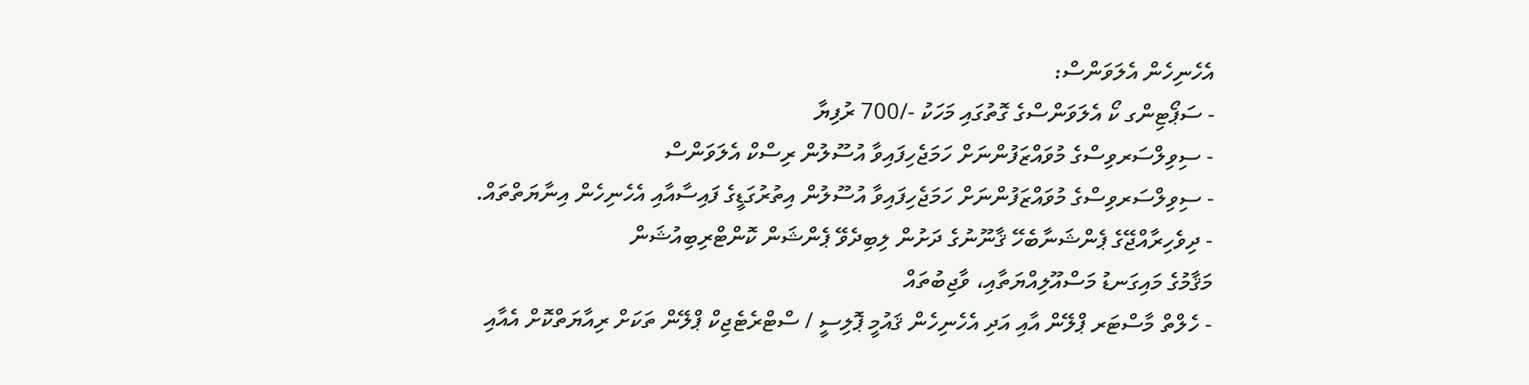އެހެނިހެން އެލަވަންސް:
- ސަޕޯޓިންގ ކޯ އެލަވަންސްގެ ގޮތުގައި މަހަކު -/700 ރުފިޔާ
- ސިވިލްސަރވިސްގެ މުވައްޒަފުންނަށް ހަމަޖެހިފައިވާ އުސޫލުން ރިސްކް އެލަވަންސް
- ސިވިލްސަރވިސްގެ މުވައްޒަފުންނަށް ހަމަޖެހިފައިވާ އުސޫލުން އިތުރުގަޑީގެ ފައިސާއާއި އެހެނިހެން އިނާޔަތްތައް.
- ދިވެހިރާއްޖޭގެ ޕެންޝަނާބެހޭ ޤާނޫނުގެ ދަށުން ލިބިދެވޭ ޕެންޝަން ކޮންޓްރިބިއުޝަން
މަޤާމުގެ މައިގަނޑު މަސްއޫލިއްޔަތާއި، ވާޖިބުތައް
- ހެލްތް މާސްޓަރ ޕްލޭން އާއި އަދި އެހެނިހެން ޤައުމީ ޕޮލިސީ / ސްޓްރެޓެޖިކް ޕްލޭން ތަކަށް ރިއާޔަތްކޮށް އެއާއި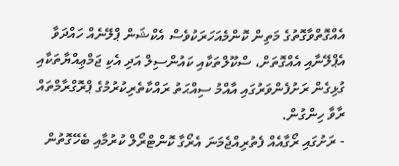އެއްގޮތްވާގޮތުގެ މަތިން ކޮންމެއަހަރަކުވެސް އެކްޝަން ޕްލޭނެއް ހައްދަވާ އެޕްލޭނާއި އެއްގޮތަށް، ސްކޫލްތަކާއި ކައުންސިލް އަދި އެކި ޖަމްޢިއްޔާތަކާއި ގުޅިގެން ރަށުފެންވަރުގައި އާއްމު ސިއްޙަތު ރައްކާތެރިކުރުމުގެ ޕްރޮގްރާމްތައް ރާވާ ހިންގުން.
- ރަށުގައި ރޯގާއެއް ފެތުރިއްޖެމަނަ އެރޯގާ ކޮންޓްރޯލް ކުރުމާއި ބެހޭގޮތުން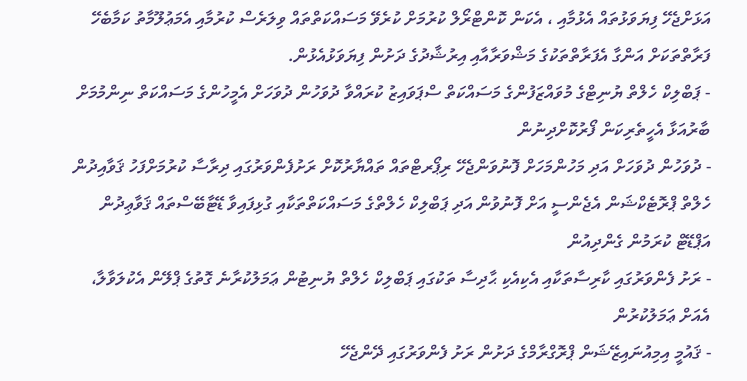އަޅަށްޖެހޭ ފިޔަވަޅުތައް އެޅުމާއި ، އެކަން ކޮންޓްރޯލް ކުރުމަށް ކުރެވޭ މަސައްކަތްތައް ވިލަރެސް ކުރުމާއި އެމަޢުލޫމާތު ކަމާބެހޭ ފަރާތްތަކަށް އަންގާ އެފަރާތްތަކުގެ މަޝްވަރާއާއި އިރުޝާދުގެ ދަށުން ފިޔަވަޅުއެޅުން.
- ޕަބްލިކް ހެލްތް ޔުނިޓްގެ މުވައްޒަފުންގެ މަސައްކަތް ސްޕަވައިޒު ކުރައްވާ ދުވަހުން ދުވަހަށް އެމީހުންގެ މަސައްކަތް ނިންމުމަށް ބާރުއަޅާ އެހީތެރިކަން ފޯރުކޮށްދިނުން
- ދުވަހުން ދުވަހަށް އަދި މަހުންމަހަށް ފޮނުވަންޖެހޭ ރިޕޯރޓްތައް ތައްޔާރުކޮށް ރަށުފެންވަރުގައި ދިރާސާ ކުރުމަށްފަހު ޤަވާއިދުން ހެލްތް ޕްރޮޓެކްޝަން އެޖެންސީ އަށް ފޮނުވުން އަދި ޕަބްލިކް ހެލްތްގެ މަސައްކަތްތަކާއި ގުޅިފައިވާ ޑޭޓާބޭސްތައް ޤަވާޢިދުން އަޕްޑޭޓް ކުރަމުން ގެންދިއުން
- ރަށު ފެންވަރުގައި ކާރިސާތަކާއި އެކިއެކި ޙާދިސާ ތަކުގައި ޕަބްލިކް ހެލްތް ޔުނިޓުން ޢަމަލުކުރާނެ ގޮތުގެ ޕްލޭން އެކުލަވާލާ، އެއަށް ޢަމަލުކުރުން
- ޤައުމީ އިމިއުނައިޒޭޝަން ޕްރޮގްރާމްގެ ދަށުން ރަށު ފެންވަރުގައި ދޭންޖެހޭ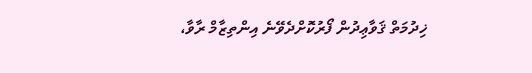ޚިދުމަތް ޤަވާޢިދުން ފޯރުކޮށްދެވޭނެ އިންތިޒާމް ރާވާ،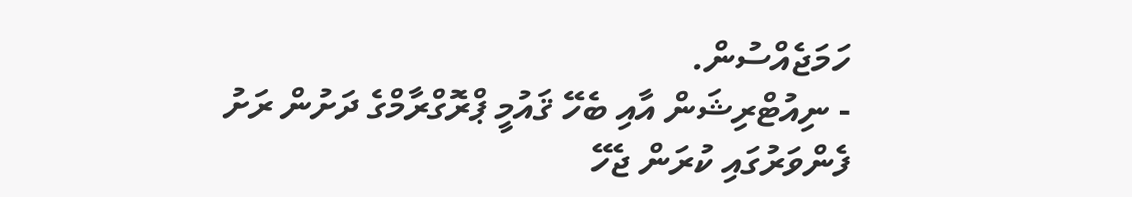ހަމަޖެއްސުން.
- ނިއުޓްރިޝަން އާއި ބެހޭ ޤައުމީ ޕްރޮގްރާމްގެ ދަށުން ރަށު ފެންވަރުގައި ކުރަން ޖެހޭ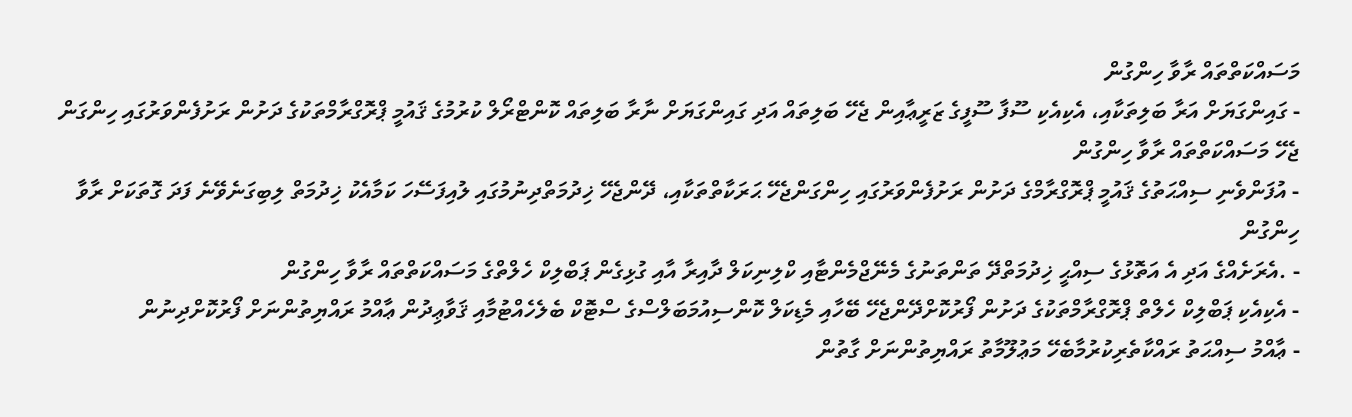މަސައްކަތްތައް ރާވާ ހިންގުން
- ގައިންގަޔަށް އަރާ ބަލިތަކާއި، އެކިއެކި ސޫފާ ސޫފީގެ ޒަރީޢާއިން ޖެހޭ ބަލިތައް އަދި ގައިންގަޔަށް ނާރާ ބަލިތައް ކޮންޓްރޯލް ކުރުމުގެ ޤައުމީ ޕްރޮގްރާމްތަކުގެ ދަށުން ރަށުފެންވަރުގައި ހިންގަން ޖެހޭ މަސައްކަތްތައް ރާވާ ހިންގުން
- އުފަންވެނި ސިއްޙަތުގެ ޤައުމީ ޕްރޮގްރާމްގެ ދަށުން ރަށުފެންވަރުގައި ހިންގަންޖެހޭ ޙަރަކާތްތަކާއި، ދޭންޖެހޭ ޚިދުމަތްދިނުމުގައި ލުއިފަސޭހަ ކަމާއެކު ޚިދުމަތް ލިބިގަނެވޭނެ ފަދަ ގޮތަކަށް ރާވާ ހިންގުން
- .އެރަށެއްގެ އަދި އެ އަތޮޅުގެ ސިއްޙީ ޚިދުމަތްދޭ ތަންތަނުގެ މެނޭޖްމެންޓާއި ކްލިނިކަލް ދާއިރާ އާއި ގުޅިގެން ޕަބްލިކް ހެލްތްގެ މަސައްކަތްތައް ރާވާ ހިންގުން
- އެކިއެކި ޕަބްލިކް ހެލްތް ޕްރޮގްރާމްތަކުގެ ދަށުން ފޯރުކޮށްދޭންޖެހޭ ބޭހާއި މެޑިކަލް ކޮންސިއުމަބަލްސްގެ ސްޓޮކް ބެލެހެއްޓުމާއި ޤަވާޢިދުން ޢާއްމު ރައްޔިތުންނަށް ފޯރުކޮށްދިނުން
- ޢާއްމު ސިއްޙަތު ރައްކާތެރިކުރުމާބެހޭ މަޢުލޫމާތު ރައްޔިތުންނަށް ގާތުން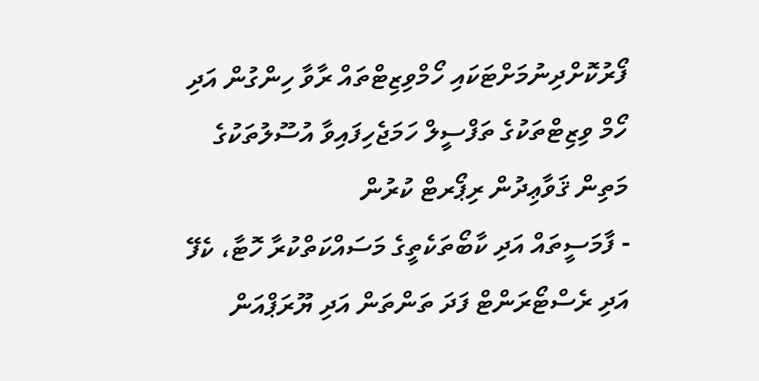ފޯރުކޮށްދިނުމަށްޓަކައި ހޯމްވިޒިޓްތައް ރާވާ ހިންގުން އަދި ހޯމް ވިޒިޓްތަކުގެ ތަފްސީލް ހަމަޖެހިފައިވާ އުސޫލުތަކުގެ މަތިން ޤަވާޢިދުން ރިޕޯރޓް ކުރުން
- ފާމަސީތައް އަދި ކާބޯތަކެތީގެ މަސައްކަތްކުރާ ހޮޓާ، ކެފޭ އަދި ރެސްޓޯރަންޓް ފަދަ ތަންތަން އަދި ޔޫރަޕްއަން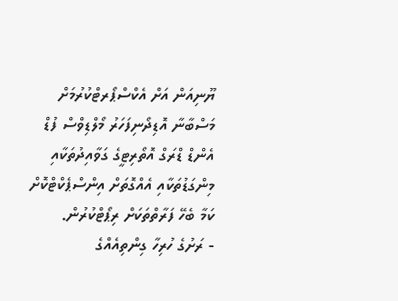ޔޫނިއަން އަށް އެކްސްޕޯރޓްކުރުމަށް މަސްބާނާ އޮޑިދޯނިފަހަރު މޯލްޑިވްސް ފުޑް އެންޑް ޑްރަގް އޮތޯރިޓީގެ ގަވާއިދުތަކާއި މިންގަޑުތަކާއި އެއްގޮތަށް އިންސްޕެކްޓްކޮށް ކަމާ ބެހޭ ފަރާތްތަކަށް ރިޕޯޓްކުރުން.
- ރަށުގެ ހުރިހާ ގިންތިއެއްގެ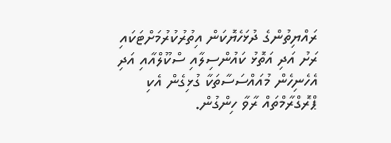ރައްޔިތުންގެ ދުޅަހެޔޮކަން އިތުރުކުރުމަށްޓަކައި ރަށު އަދި އަތޮޅު ކައުންސިލާއި ސްކޫލްއާއި އަދި އެހެނިހެން މުއައްސަސާތަކާ ގުޅިގެން އެކި ޕްރޮގްރާމްތައް ރާވާ ހިންގުން.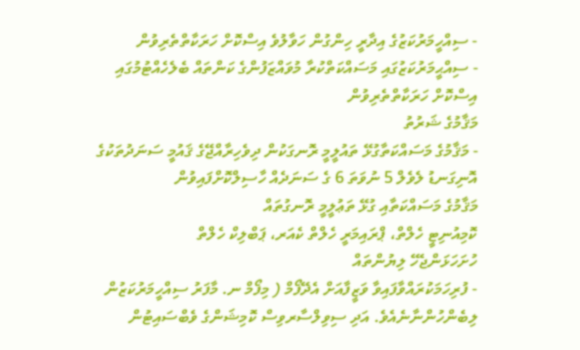- ސިއްހީމަރުކަޒުގެ އިދާރީ ހިންގުން ހަވާލުވެ އިސްކޮށް ހަރަކާތްތެރިވުން
- ސިއްޙީމަރުކަޒުގައި މަސައްކަތްކުރާ މުވައްޒަފުންގެ ކަންތައް ބެލެހެއްޓުމުގައި އިސްކޮށް ހަރަކާތްތެރިވުން
މަޤާމުގެ ޝަރުތު
- މަޤާމުގެ މަސައްކަތާގުޅޭ ތައުލީމީ ރޮނގަކުން ދިވެހިރާއްޖޭގެ ޤައުމީ ސަނަދުތަކުގެ އޮނިގަނޑު ލެވެލް 5 ނުވަތަ 6 ގެ ސަނަދެއް ހާސިލްކޮށްފައިވުން
މަޤާމުގެ މަސައްކަތާއި ގުޅޭ ތަޢުލީމީ ރޮނގުތައް
ކޮމިއުނިޓީ ހެލްތް، ޕްރައިމަރީ ހެލްތް ކެއަރ، ޕަބްލިކް ހެލްތް
ހުށަހަޅަންޖެހޭ ލިޔުންތައް
- ފުރިހަމަކުރައްވާފައިވާ ވަޒީފާއަށް އެދޭފޯމް ( މިފޯމް ނ. މާފަރު ސިއްހީމަރުކަޒުން ލިބެންހުންނާނެއެވެ. އަދި ސިވިލްސާރވިސް ކޮމިޝަންގެ ވެބްސައިޓުން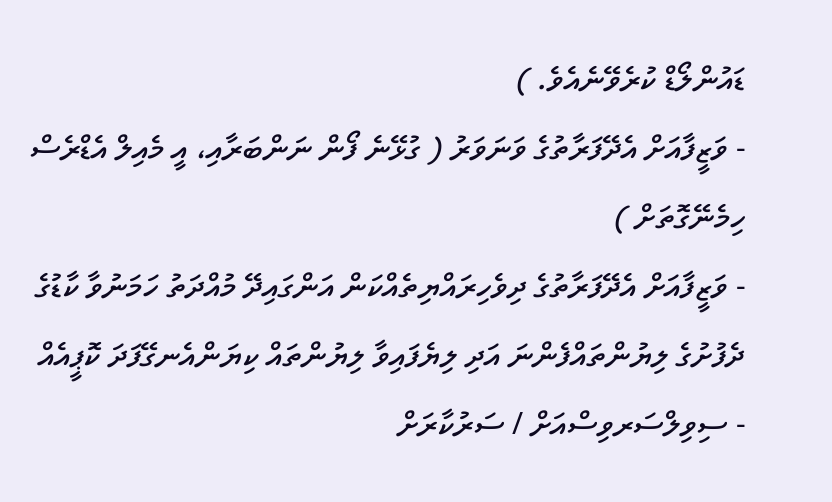ޑައުންލޯޑް ކުރެވޭނެއެވެ. )
- ވަޒީފާއަށް އެދޭފަރާތުގެ ވަނަވަރު ( ގުޅޭނެ ފޯން ނަންބަރާއި، އީ މެއިލް އެޑްރެސް ހިމެނޭގޮތަށް )
- ވަޒީފާއަށް އެދޭފަރާތުގެ ދިވެހިރައްޔިތެއްކަން އަންގައިދޭ މުއްދަތު ހަމަނުވާ ކާޑުގެ ދެފުށުގެ ލިޔުންތައްފެންނަ އަދި ލިޔެފައިވާ ލިޔުންތައް ކިޔަންއެނގޭފަދަ ކޮޕީއެއް
- ސިވިލްސަރވިސްއަށް / ސަރުކާރަށް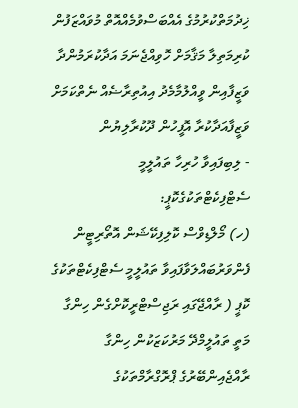ޚިދުމަތްކުރުމުގެ އެއްބަސްވުމެއްއޮތް މުވައްޒަފުން ކުރިމަތިލާ މަޤާމަށް ހޮވިއްޖެނަމަ އަދާކުރަމުންދާ ވަޒީފާއިން ވީއްލުމާމެދު އިއުތިރާޟެއް ނެތްކަމަށް ވަޒީފާއަދާކުރާ އޮފީހުން ދޫކުރާލިޔުން
- ލިބިފައިވާ ހުރިހާ ތައުލީމީ ސެޓްފިކެޓްތަކުގެކޮޕީ:
(ހ) މޯލްޑިވްސް ކޮލިފިކޭޝަން އޮތޯރިޓީން ފެންވަރުބައްލަވާފައިވާ ތައުލީމީ ސެޓްފިކެޓްތަކުގެ ކޮޕީ ( ރާއްޖޭގައި ރަޖިސްޓްރީކޮށްގެން ހިންގާ މަތީ ތައުލީމްދޭ މަރުކަޒަކުން ހިންގާ ރާއްޖެއިންބޭރުގެ ޕްރޮގްރާމްތަކުގެ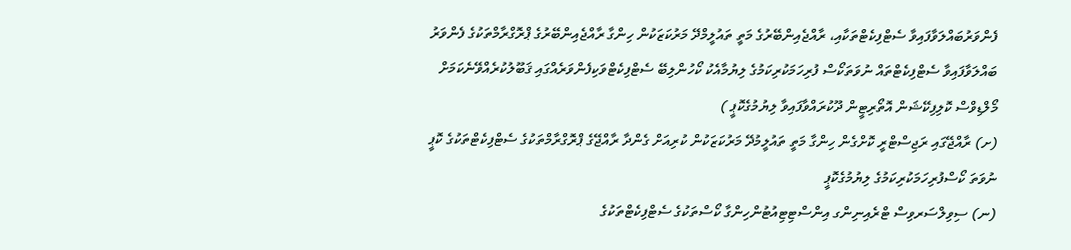ފެންވަރުބައްލަވާފައިވާ ސެޓްފިކެޓްތަކާއި، ރާއްޖެއިންބޭރުގެ މަތީ ތައުލީމްދޭ މަރުކަޒަކުން ހިންގާ ރާއްޖެއިންބޭރުގެ ޕްރޮގްރާމްތަކުގެ ފެންވަރު ބައްލަވާފައިވާ ސެޓްފިކެޓްތައް ނުވަތަކޯސް ފުރިހަމަކުރިކަމުގެ ލިޔުމާއެކު ކޯހުންލިބޭ ސެޓްފިކެޓްވަކިފެންވަރެއްގައި ޤަބޫލުކުރެއްވޭނެކަމަށް މޯލްޑިވްސް ކޮލިފިކޭޝަން އޮތޯރިޓީން ދޫކުރައްވާފައިވާ ލިޔުމުގެކޮޕީ )
(ށ) ރާއްޖޭގައި ރަޖިސްޓްރީ ކޮށްގެން ހިންގާ މަތީ ތައުލީމުދޭ މަރުކަޒަކުން ކުރިއަށް ގެންދާ ރާއްޖޭގެ ޕްރޮގްރާމްތަކުގެ ސެޓްފިކެޓްތަކުގެ ކޮޕީ ނުވަތަ ކޯސްފުރިހަމަކުރިކަމުގެ ލިޔުމުގެކޮޕީ
(ނ) ސިވިލްސަރވިސް ޓްރެއިނިންގ އިންސްޓިޓިއުޓުންހިންގާ ކޯސްތަކުގެ ސެޓްފިކެޓްތަކުގެ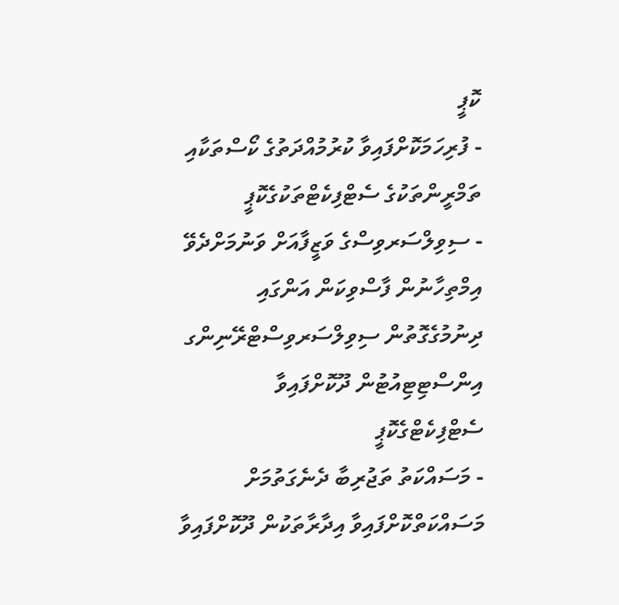ކޮޕީ
- ފުރިހަމަކޮށްފައިވާ ކުރުމުއްދަތުގެ ކޯސްތަކާއި ތަމްރީންތަކުގެ ސެޓްފިކެޓްތަކުގެކޮޕީ
- ސިވިލްސަރވިސްގެ ވަޒީފާއަށް ވަނުމަށްދެވޭ އިމްތިހާނުން ފާސްވިކަން އަންގައި ދިނުމުގެގޮތުން ސިވިލްސަރވިސްޓްރޭނިންގ އިންސްޓިޓިއުޓުން ދޫކޮށްފައިވާ ސެޓްފިކެޓްގެކޮޕީ
- މަސައްކަތު ތަޖުރިބާ ދެނެގަތުމަށް މަސައްކަތްކޮށްފައިވާ އިދާރާތަކުން ދޫކޮށްފައިވާ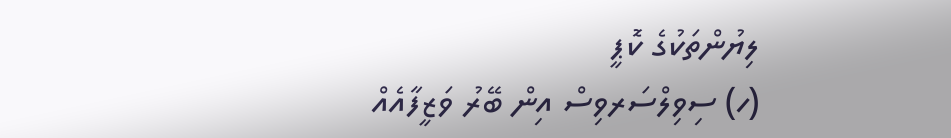ލިޔުންތަކުގެ ކޮޕީ
(ހ) ސިވިލްސަރވިސް އިން ބޭރު ވަޒީފާއެއް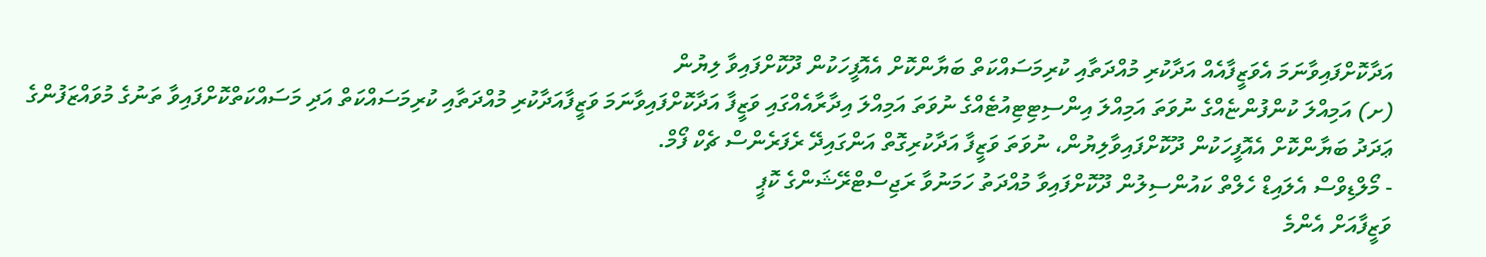އަދާކޮށްފައިވާނަމަ އެވަޒީފާއެއް އަދާކުރި މުއްދަތާއި ކުރިމަސައްކަތް ބަޔާންކޮށް އެއޮފީހަކުން ދޫކޮށްފައިވާ ލިޔުން
(ށ) އަމިއްލަ ކުންފުންޏެއްގެ ނުވަތަ އަމިއްލަ އިންސިޓިޓިއުޓެއްގެ ނުވަތަ އަމިއްލަ އިދާރާއެއްގައި ވަޒީފާ އަދާކޮށްފައިވާނަމަ ވަޒީފާއަދާކުރި މުއްދަތާއި ކުރިމަސައްކަތް އަދި މަސައްކަތްކޮށްފައިވާ ތަނުގެ މުވައްޒަފުންގެ ޢަދަދު ބަޔާންކޮށް އެއޮފީހަކުން ދޫކޮށްފައިވާލިޔުން، ނުވަތަ ވަޒީފާ އަދާކުރިގޮތް އަންގައިދޭ ރެފަރެންސް ޗެކް ފޯމް.
- މޯލްޑިވްސް އެލައިޑް ހެލްތް ކައުންސިލުން ދޫކޮށްފައިވާ މުއްދަތު ހަމަނުވާ ރަޖިސްޓްރޭޝަންގެ ކޮޕީ
ވަޒީފާއަށް އެންމެ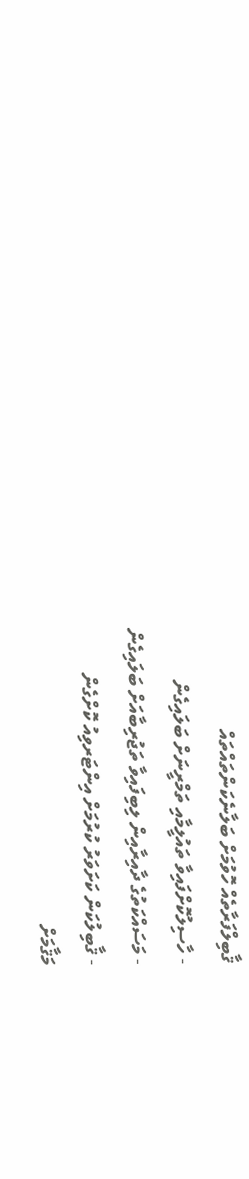ޤާބިލްފަރާތެއް ހޮވުމަށް ބަލާނެކަންތައްތައް
- ހާސިލުކޮށްފައިވާ ތައުލީމާއި ތަމްރީނަށް ބަލައިގެން
- މަސައްކަތުގެ ދާއިރާއިން ލިބިފައިވާ ތަޖުރިބާއަށް ބަލައިގެން
- ޤާބިލުކަން ކަށަވަރު ކުރުމަށް އިންޓަރވިއު ކޮށްގެން
މަޤާމަށް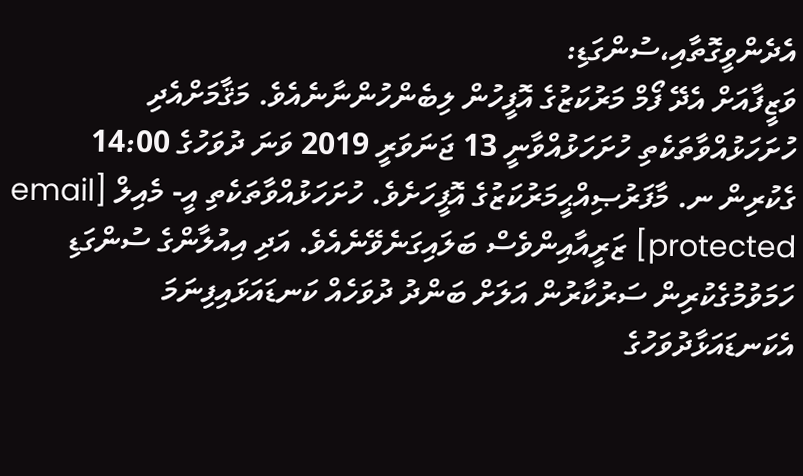އެދެންވީގޮތާއި،ސުންގަޑި:
ވަޒީފާއަށް އެދޭ ފޯމް މަރުކަޒުގެ އޮފީހުން ލިބެންހުންނާނެއެވެ. މަޤާމަށްއެދި ހުށަހަޅުއްވާތަކެތި ހުށަހަޅުއްވާނީ 13 ޖަނަވަރީ 2019 ވަނަ ދުވަހުގެ 14:00 ގެކުރިން ނ. މާފަރުޞިއްޙީމަރުކަޒުގެ އޮފީހަށެވެ. ހުށަހަޅުއްވާތަކެތި އީ- މެއިލް [email protected] ޒަރީއާއިންވެސް ބަލައިގަނެވޭނެއެވެ. އަދި އިއުލާންގެ ސުންގަޑި ހަމަވުމުގެކުރިން ސަރުކާރުން އަލަށް ބަންދު ދުވަހެއް ކަނޑައަޅައިފިނަމަ އެކަނޑައަޅާދުވަހުގެ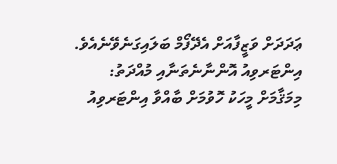ޢަދަދަށް ވަޒީފާއަށް އެދޭފޯމް ބަލައިގަނެވޭނެއެވެ.
އިންޓަރވިއު އޮންނާނެތަނާއި މުއްދަތު:
މިމަޤާމަށް މީހަކު ހޮވުމަށް ބާއްވާ އިންޓަރވިއު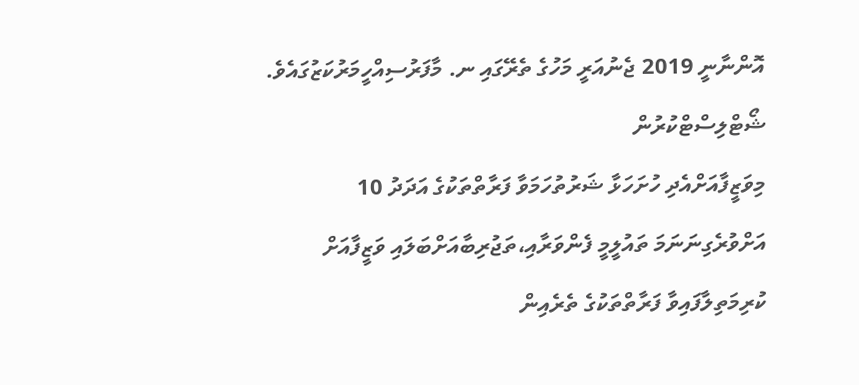އޮންނާނީ 2019 ޖެނުއަރީ މަހުގެ ތެރޭގައި ނ. މާފަރުސިއްހީމަރުކަޒުގައެވެ.
ޝޯޓްލިސްޓްކުރުން
މިވަޒީފާއަށްއެދި ހުށަހަޅާ ޝަރުތުހަމަވާ ފަރާތްތަކުގެ އަދަދު 10 އަށްވުރެގިނަނަމަ ތައުލީމީ ފެންވަރާއި،ތަޖުރިބާއަށްބަލައި ވަޒީފާއަށް ކުރިމަތިލާފައިވާ ފަރާތްތަކުގެ ތެރެއިން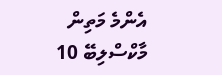އެންމެ މަތިން މާކްސްލިބޭ 10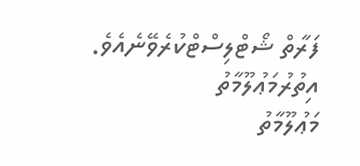ފަރާތް ޝޯޓްލިސްޓްކުރެވޭނެއެވެ.
އިތުރުމަޢުލޫމާތު
މަޢުލޫމާތު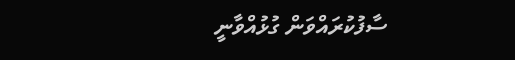ސާފުކުރައްވަން ގުޅުއްވާނީ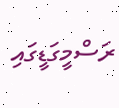ރަސްމީގަޑީގައި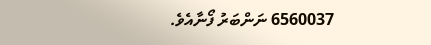6560037 ނަންބަރު ފޯނާއެވެ.